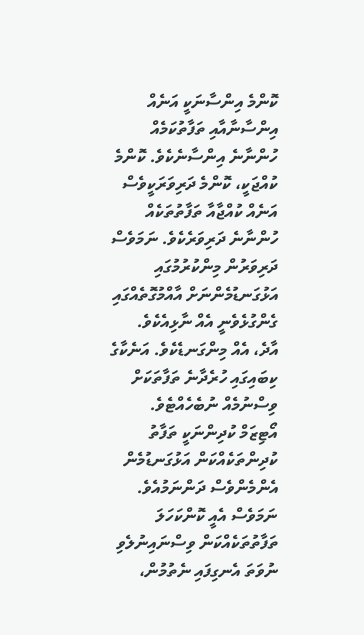ކޮންމެ އިންސާނަކީ އަނެއް އިންސާނާއާއި ތަފާތުކަމެއް ހުންނާނެ އިންސާނެކެވެ. ކޮންމެ ކުއްޖަކީ، ކޮންމެ ދަރިވަރަކީވެސް އަނެއް ކުއްޖާއާ ތަފާތުތަކެއް ހުންނާނެ ދަރިވަރެކެވެ. ނަމަވެސް ދަރިވަރުން މިންކުރުމުގައި އަޅުގަނޑުމެންނަށް އާއްމުގޮތެއްގައި ގެންގުޅެވެނީ އެއް ނާޅިއެކެވެ. އާދެ، އެއް މިންގަނޑެކެވެ. އަނެކާގެ ކިބައިގައި ހުރެދާނެ ތަފާތަކަށް ވިސްނުމެއް ނުބެހެއްޓެވެ.
އޯޓިޒަމް ކުދިންނަކީ ތަފާތު ކުދިންތަކެއްކަން އަޅުގަނޑުމެން އެންމެންވެސް ދަންނަމުއެވެ. ނަމަވެސް އެއީ ކޮންކަހަލަ ތަފާތުތަކެއްކަން ވިސްނައިނުލެވި ނުވަތަ އެނގިފައި ނެތުމުން،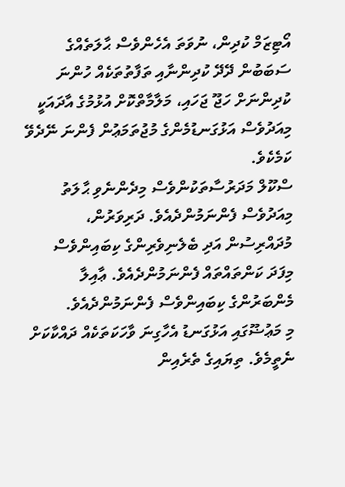އޯޓިޒަމް ކުދިން، ނުވަތަ އެހެންވެސް ޙާލަތެއްގެ ސަބަބުން ދޭދޭ ކުދިންނާއި ތަފާތުތަކެއް ހުންނަ ކުދިންނަށް ހަޖޫ ޖަހައި، މަލާމާތްކޮށް އުޅުމުގެ އާދައަކީ މިއަދުވެސް އަޅުގަނޑުމެންގެ މުޖުތަމަޢުން ފެންނަ ނޭދެވޭ ކަމެކެވެ.
ސްކޫލް މަދަރުސާތަކުންވެސް މިދެންނެވި ޙާލަތު މިއަދުވެސް ފެންނަމުންދެއެވެ. ދަރިވަރުން، މުދައްރިސުން އަދި ބެލެނިވެރިންގެ ކިބައިންވެސް މިފަދަ ކަންތައްތައް ފެންނަމުންދެއެވެ. ޢާއިލާ މެންބަރުންގެ ކިބައިންވެސް ފެންނަމުންދެއެވެ.
މި މަޢުޟޫގައި އަޅުގަނޑު އެހާގިނަ ވާހަކަތަކެއް ދައްކާކަށް ނެތީމެވެ. ތިޔައިގެ ތެރެއިން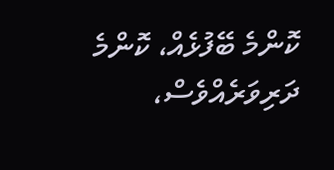ކޮންމެ ބޭފުޅެއް، ކޮންމެ ދަރިވަރެއްވެސް،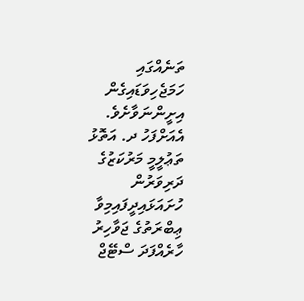ތަނެއްގައި ހަމަޖެހިވަޑައިގެން އިށީންނަވާށެވެ. އެއަށްފަހު ދ. އަތޮޅު ތަޢުލީމީ މަރުކަޒުގެ ދަރިވަރުން ހުށައަޅައިދީފައިމިވާ ޢިބްރަތުގެ ޖަވާހިރު ހާރެއްފަދަ ސްޓޭޖް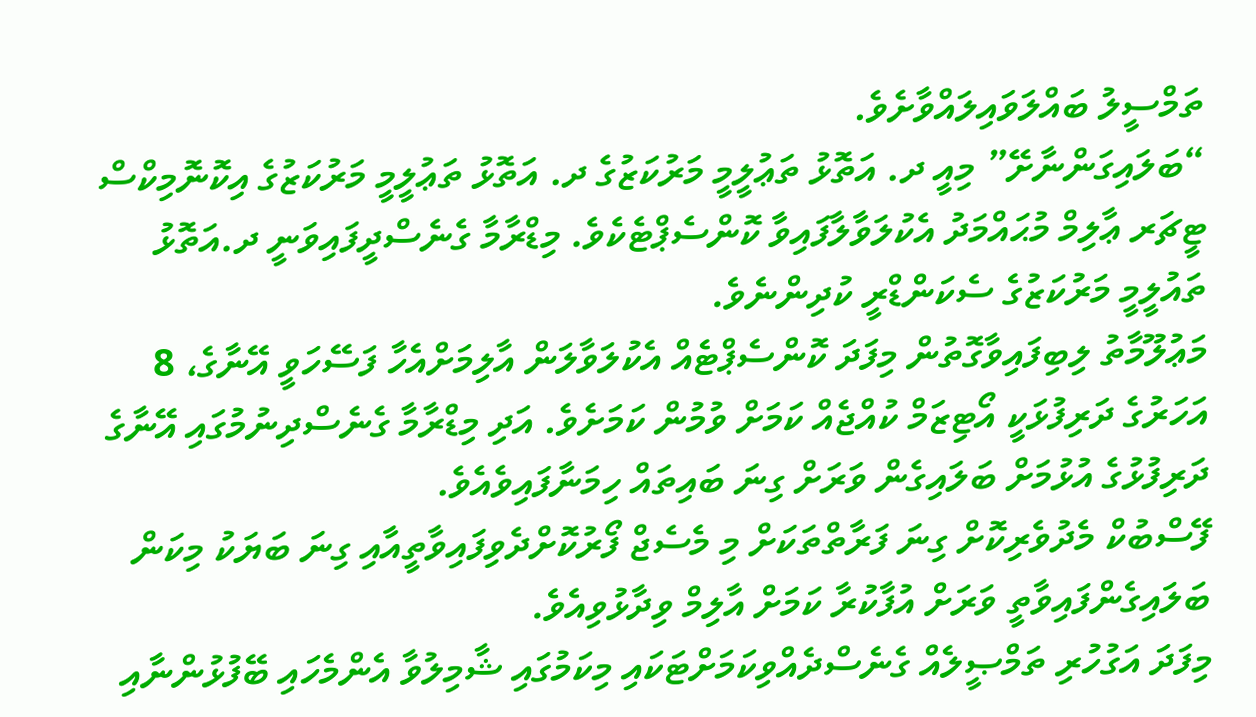ތަމްސީލު ބައްލަވައިލައްވާށެވެ.
“ބަލައިގަންނާށޭ” މިއީ ދ. އަތޮޅު ތަޢުލީމީ މަރުކަޒުގެ ދ. އަތޮޅު ތަޢުލީމީ މަރުކަޒުގެ އިކޮނޮމިކްސް ޓީޗަރ ޢާލިމް މުޙައްމަދު އެކުލަވާލާފައިވާ ކޮންސެޕްޓެކެވެ. މިޑްރާމާ ގެނެސްދީފައިވަނީ ދ.އަތޮޅު ތައުލީމީ މަރުކަޒުގެ ސެކަންޑްރީ ކުދިންނެވެ.
މަޢުލޫމާތު ލިބިފައިވާގޮތުން މިފަދަ ކޮންސެޕްޓެއް އެކުލަވާލަން އާލިމަށްއެހާ ފަސޭހަވީ އޭނާގެ، 8 އަހަރުގެ ދަރިފުޅަކީ އޯޓިޒަމް ކުއްޖެއް ކަމަށް ވުމުން ކަމަށެވެ. އަދި މިޑްރާމާ ގެނެސްދިނުމުގައި އޭނާގެ ދަރިފުޅުގެ އުޅުމަށް ބަލައިގެން ވަރަށް ގިނަ ބައިތައް ހިމަނާފައިވެއެވެ.
ފޭސްބުކް މެދުވެރިކޮށް ގިނަ ފަރާތްތަކަށް މި މެސެޖް ފޯރުކޮށްދެވިފައިވާތީއާއި ގިނަ ބަޔަކު މިކަން ބަލައިގެންފައިވާތީ ވަރަށް އުފާކުރާ ކަމަށް އާލިމް ވިދާޅުވިއެވެ.
މިފަދަ އަގުހުރި ތަމްޞީލެއް ގެނެސްދެއްވިކަމަށްޓަކައި މިކަމުގައި ޝާމިލުވާ އެންމެހައި ބޭފުޅުންނާއި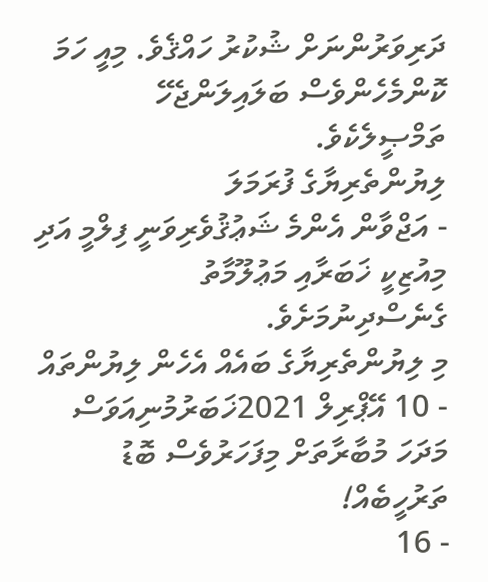ދަރިވަރުންނަށް ޝުކުރު ހައްޤެވެ. މިއީ ހަމަ ކޮންމެހެންވެސް ބަލައިލަންޖެހޭ ތަމްޞީލެކެވެ.
ލިޔުންތެރިޔާގެ ފުރަމަލަ
- އަޖްވާން އެންމެ ޝަޢުޤުވެރިވަނީ ފިލްމީ އަދި މިއުޒިކީ ޚަބަރާއި މަޢުލޫމާތު ގެނެސްދިނުމަށެވެ.
މި ލިޔުންތެރިޔާގެ ބައެއް އެހެން ލިޔުންތައް
- 10 އޭޕްރިލް 2021ޚަބަރުމުނިއަވަސް މަދަހަ މުބާރާތަށް މިފަހަރުވެސް ބޮޑު ތަރުހީބެއް!
- 16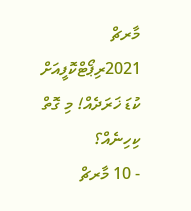މާރޗް 2021ރިޕޯޓްކޮފީއަށް ކުޑަ ޚަރަދެއް! މި ގޮތް ކިހިނެއް؟
- 10 މާރޗް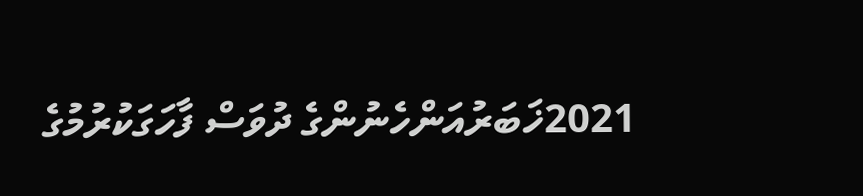2021ޚަބަރުއަންހެނުންގެ ދުވަސް ފާހަގަކުރުމުގެ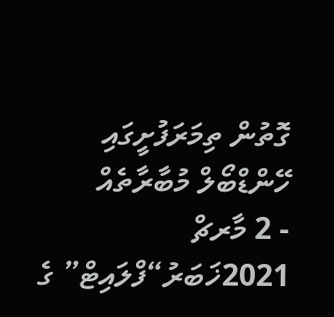ގޮތުން ތިމަރަފުށީގައި ހޭންޑްބޯލް މުބާރާތެއް
- 2 މާރޗް 2021ޚަބަރު“ފްލައިޓް” ގެ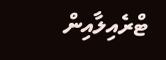ޓްރެއިލާއިން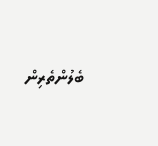ބެލުންތެރިން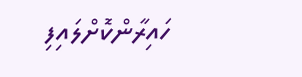ހައިރާންކޮށްލައިފި